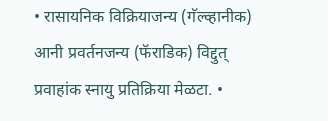• रासायनिक विक्रियाजन्य (गॅल्व्हानीक) आनी प्रवर्तनजन्य (फॅराडिक) विद्दुत् प्रवाहांक स्नायु प्रतिक्रिया मेळटा. •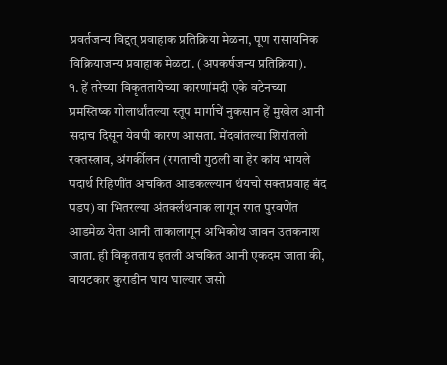प्रवर्तजन्य विद्दत् प्रवाहाक प्रतिक्रिया मेळना, पूण रासायनिक विक्रियाजन्य प्रवाहाक मेळटा. (अपकर्षजन्य प्रतिक्रिया).
१. हें तरेच्या विकृततायेच्या कारणांमदी एके वटेनच्या प्रमस्तिष्क गोलार्धांतल्या स्तूप मार्गाचें नुकसान हें मुखेल आनी सदाच दिसून येवपी कारण आसता. मेंदवांतल्या शिरांतलो रक्तस्त्राव, अंगर्कीलन (रगताची गुठली वा हेर कांय भायले पदार्थ रिहिणींत अचकित आडकल्ल्यान थंयचो सक्तप्रवाह बंद पडप) वा भितरल्या अंतर्क्लथनाक लागून रगत पुरवणेंत आडमेळ येता आनी ताकालागून अभिकोथ जावन उतकनाश जाता. ही विकृतताय इतली अचकित आनी एकदम जाता की, वायटकार कुराडीन घाय घाल्यार जसो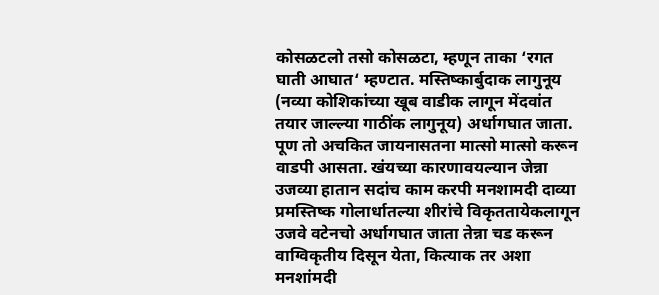कोसळटलो तसो कोसळटा, म्हणून ताका ‘रगत घाती आघात‘ म्हण्टात. मस्तिष्कार्बुदाक लागुनूय (नव्या कोशिकांच्या खूब वाडीक लागून मेंदवांत तयार जाल्ल्या गाठींक लागुनूय) अर्धागघात जाता. पूण तो अचकित जायनासतना मात्सो मात्सो करून वाडपी आसता. खंयच्या कारणावयल्यान जेन्ना उजव्या हातान सदांच काम करपी मनशामदी दाव्या प्रमस्तिष्क गोलार्धातल्या शीरांचे विकृततायेकलागून उजवे वटेनचो अर्धागघात जाता तेन्ना चड करून वाग्विकृतीय दिसून येता, कित्याक तर अशा मनशांमदी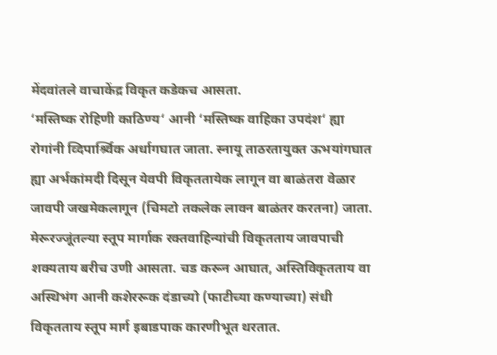मेंदवांतले वाचाकेंद्र विकृत कडेकच आसता.
‘मस्तिष्क रोहिणी काठिण्य‘ आनी ‘मस्तिष्क वाहिका उपदंश‘ ह्या रोगांनी व्दिपार्श्र्विक अर्धागघात जाता. स्नायू ताठरतायुक्त ऊभयांगघात ह्या अर्भकांमदी दिसून येवपी विकृततायेक लागून वा बाळंतरा वेळार जावपी जखमेकलागून (चिमटो तकलेक लावन बाळंतर करतना) जाता. मेरूरज्जूंतल्या स्तूप मार्गाक रक्तवाहिन्यांची विकृतताय जावपाची शक्यताय बरीच उणी आसता. चड करून आघात, अस्तिविकृतताय वा अस्थिभंग आनी कशेररूक दंडाच्यो (फाटीच्या कण्याच्या) संधी विकृतताय स्तूप मार्ग इबाडपाक कारणीभूत थरतात.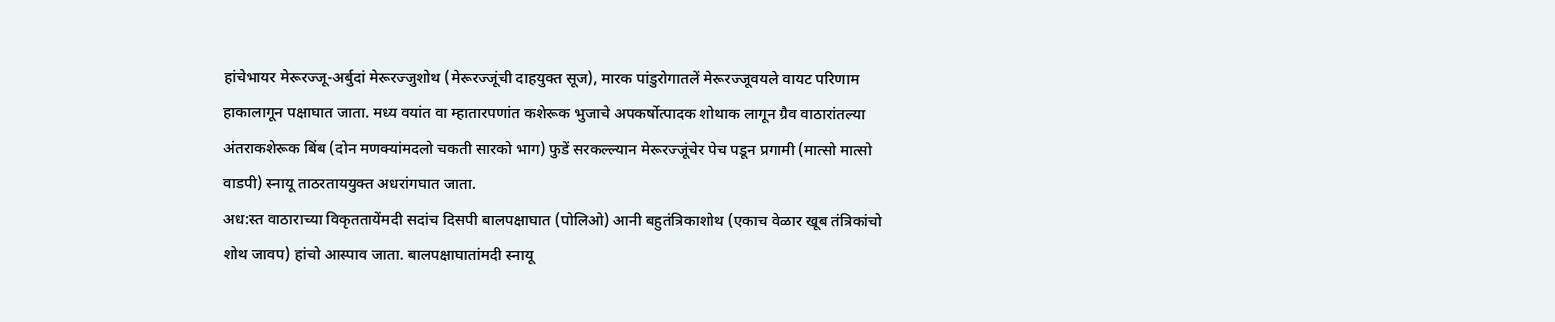हांचेभायर मेरूरज्जू-अर्बुदां मेरूरज्जुशोथ (मेरूरज्जूंची दाहयुक्त सूज), मारक पांडुरोगातलें मेरूरज्जूवयले वायट परिणाम हाकालागून पक्षाघात जाता. मध्य वयांत वा म्हातारपणांत कशेरूक भुजाचे अपकर्षोत्पादक शोथाक लागून ग्रैव वाठारांतल्या अंतराकशेरूक बिंब (दोन मणक्यांमदलो चकती सारको भाग) फुडें सरकल्ल्यान मेरूरज्जूंचेर पेच पडून प्रगामी (मात्सो मात्सो वाडपी) स्नायू ताठरताययुक्त अधरांगघात जाता.
अध:स्त वाठाराच्या विकृततायेंमदी सदांच दिसपी बालपक्षाघात (पोलिओ) आनी बहुतंत्रिकाशोथ (एकाच वेळार खूब तंत्रिकांचो शोथ जावप) हांचो आस्पाव जाता. बालपक्षाघातांमदी स्नायू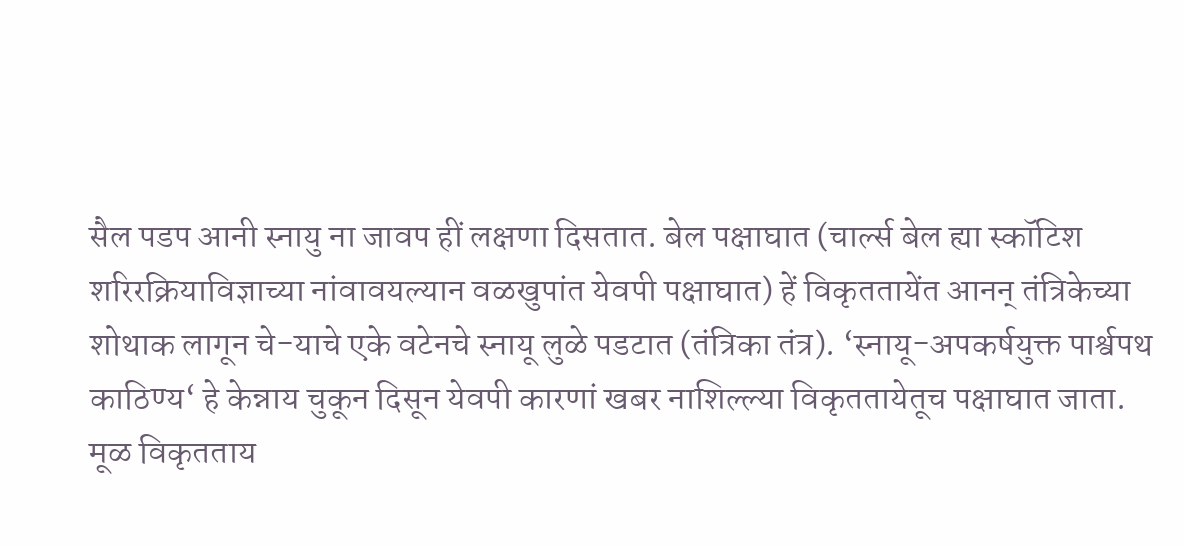सैल पडप आनी स्नायु ना जावप हीं लक्षणा दिसतात. बेल पक्षाघात (चार्ल्स बेल ह्या स्कॉटिश शरिरक्रियाविज्ञाच्या नांवावयल्यान वळखुपांत येवपी पक्षाघात) हें विकृततायेंत आनन् तंत्रिकेच्या शोथाक लागून चे-याचे एके वटेनचे स्नायू लुळे पडटात (तंत्रिका तंत्र). ‘स्नायू-अपकर्षयुक्त पार्श्वपथ काठिण्य‘ हे केन्नाय चुकून दिसून येवपी कारणां खबर नाशिल्ल्या विकृततायेतूच पक्षाघात जाता.
मूळ विकृतताय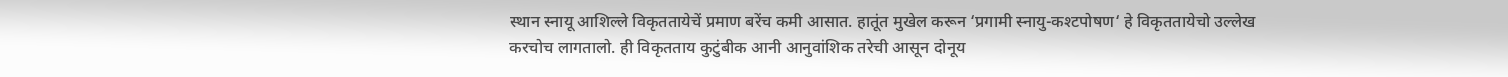स्थान स्नायू आशिल्ले विकृततायेचें प्रमाण बरेंच कमी आसात. हातूंत मुखेल करून ‘प्रगामी स्नायु-कश्टपोषण‘ हे विकृततायेचो उल्लेख करचोच लागतालो. ही विकृतताय कुटुंबीक आनी आनुवांशिक तरेची आसून दोनूय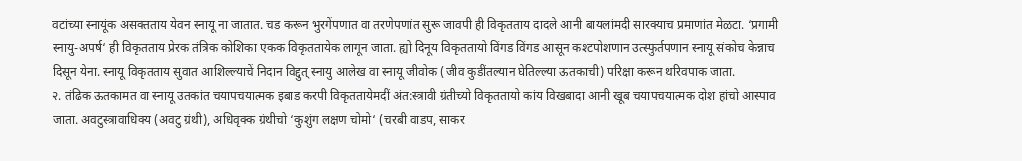वटांच्या स्नायूंक असक्तताय येवन स्नायू ना जातात. चड करून भुरगेंपणात वा तरणेपणांत सुरू जावपी ही विकृतताय दादले आनी बायलांमदी सारक्याच प्रमाणांत मेळटा. ‘प्रगामी स्नायु-अपर्ष‘ ही विकृतताय प्रेरक तंत्रिक कोशिका एकक विकृततायेक लागून जाता. ह्यो दिनूय विकृततायो विंगड विंगड आसून कश्टपोशणान उत्स्फुर्तपणान स्नायू संकोच केन्नाच दिसून येना. स्नायू विकृतताय सुवात आशिल्ल्याचें निदान विद्दुत् स्नायु आलेख वा स्नायू जीवोक (जीव कुडींतल्यान घेतिल्ल्या ऊतकाची) परिक्षा करून थरिवपाक जाता.
२. तंढिक ऊतकामत वा स्नायू उतकांत चयापचयात्मक इबाड करपी विकृततायेमदीं अंत:स्त्रावी ग्रंतीच्यो विकृततायो कांय विखबादा आनी खूब चयापचयात्मक दोश हांचो आस्पाव जाता. अवटुस्त्रावाधिक्य (अवटु ग्रंथी), अधिवृक्क ग्रंथीचो ‘कुशुंग लक्षण चोमो‘ (चरबी वाडप, साकर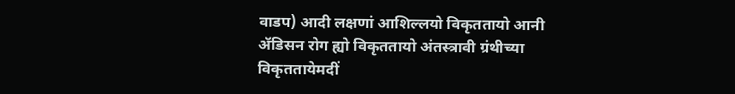वाडप) आदी लक्षणां आशिल्लयो विकृततायो आनी ॲडिसन रोग ह्यो विकृततायो अंतस्त्रावी ग्रंथीच्या विकृततायेमदीं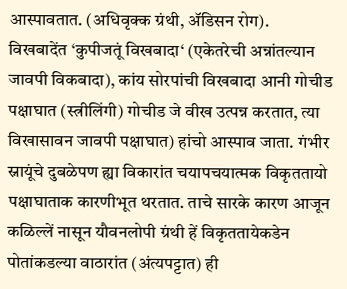आस्पावतात. (अधिवृक्क ग्रंथी, ॲडिसन रोग).
विखबादेंत ‘कुपीजतूं विखबादा‘ (एकेतरेची अन्नांतल्यान जावपी विकबादा), कांय सोरपांची विखबादा आनी गोचीड पक्षाघात (स्त्रीलिंगी) गोचीड जे वीख उत्पन्न करतात, त्या विखासावन जावपी पक्षाघात) हांचो आस्पाव जाता. गंभीर स्नायूंचे दुबळेपण ह्या विकारांत चयापचयात्मक विकृततायो पक्षाघाताक कारणीभूत थरतात. ताचे सारके कारण आजून कळिल्लें नासून यौवनलोपी ग्रंथी हें विकृततायेकडेन पोतांकडल्या वाठारांत (अंत्यपट्टात) ही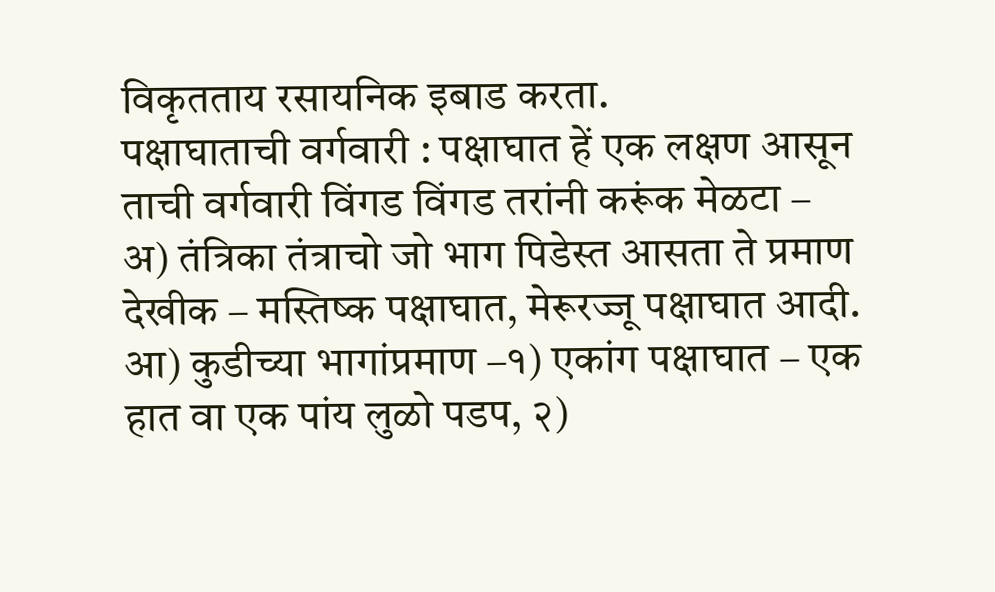विकृतताय रसायनिक इबाड करता.
पक्षाघाताची वर्गवारी : पक्षाघात हें एक लक्षण आसून ताची वर्गवारी विंगड विंगड तरांनी करूंक मेळटा –
अ) तंत्रिका तंत्राचो जो भाग पिडेस्त आसता ते प्रमाण देखीक – मस्तिष्क पक्षाघात, मेरूरज्जू पक्षाघात आदी.
आ) कुडीच्या भागांप्रमाण –१) एकांग पक्षाघात – एक हात वा एक पांय लुळो पडप, २)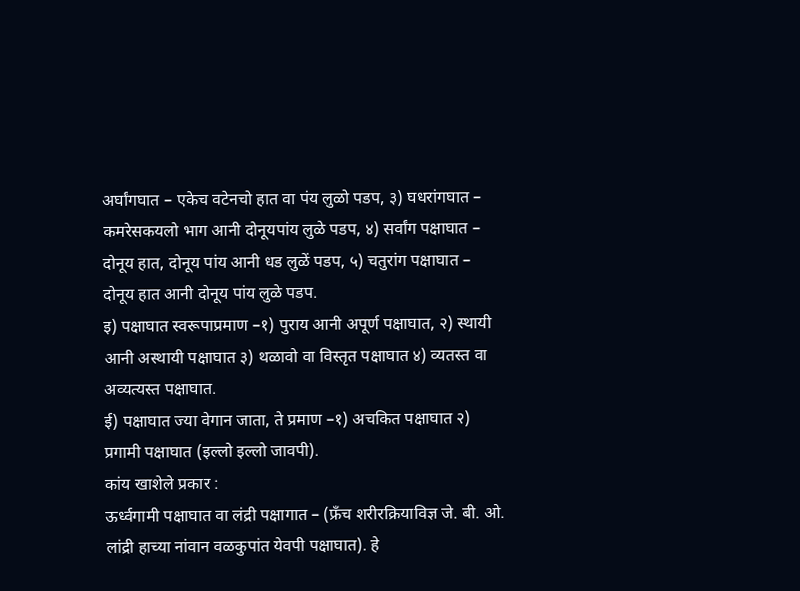अर्घांगघात – एकेच वटेनचो हात वा पंय लुळो पडप, ३) घधरांगघात – कमरेसकयलो भाग आनी दोनूयपांय लुळे पडप, ४) सर्वांग पक्षाघात – दोनूय हात, दोनूय पांय आनी धड लुळें पडप, ५) चतुरांग पक्षाघात – दोनूय हात आनी दोनूय पांय लुळे पडप.
इ) पक्षाघात स्वरूपाप्रमाण –१) पुराय आनी अपूर्ण पक्षाघात, २) स्थायी आनी अस्थायी पक्षाघात ३) थळावो वा विस्तृत पक्षाघात ४) व्यतस्त वा अव्यत्यस्त पक्षाघात.
ई) पक्षाघात ज्या वेगान जाता, ते प्रमाण –१) अचकित पक्षाघात २) प्रगामी पक्षाघात (इल्लो इल्लो जावपी).
कांय खाशेले प्रकार :
ऊर्ध्वगामी पक्षाघात वा लंद्री पक्षागात – (फ्रँच शरीरक्रियाविज्ञ जे. बी. ओ. लांद्री हाच्या नांवान वळकुपांत येवपी पक्षाघात). हे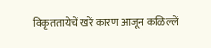विकृततायेचें खरें कारण आजून कळिल्लें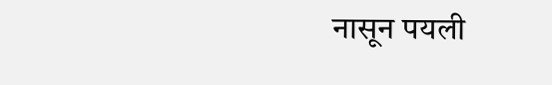नासून पयली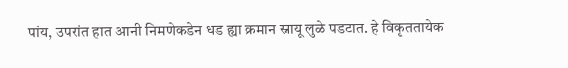पांय, उपरांत हात आनी निमणेकडेन धड ह्या क्रमान स्नायू लुळे पडटात. हे विकृततायेक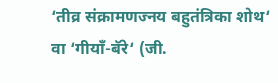‘तीव्र संक्रामणज्नय बहुतंत्रिका शोथ‘ वा ‘गीयाँ-बॅरे‘ (जी.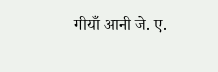गीयाँ आनी जे. ए.